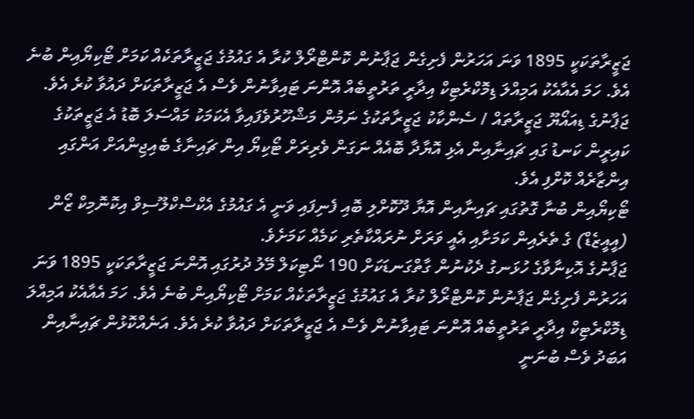ޖަޒީރާތަކަކީ 1895 ވަނަ އަހަރުން ފެށިގެން ޖަޕާނުން ކޮންޓްރޯލް ކުރާ އެ ގައުމުގެ ޖަޒީރާތަކެއް ކަމަށް ޓޯކިޔޯއިން ބުނެ އެވެ. ހަމަ އެއާއެކު އަމިއްލަ ޑިމޮކްރެޓިކް އިދާރީ ތަރުތީބެއް އޮންނަ ޓައިވާނުން ވެސް އެ ޖަޒީރާތަކަށް ދައުވާ ކުރެ އެވެ.
ޖަޕާނުގެ ޑިއައޯޔޫ ޖަޒީރާތައް / ސެންކާކު ޖަޒީރާތަކުގެ ނަމުން މަޝްހޫރުވެފައިވާ އެކަމަކު މައްސަލަ ބޮޑު އެ ޖަޒީތަކުގެ ކައިރީން ކަނޑު ގައި ޗައިނާއިން އެޅި އޮޔާދާ ބޮއެއް ނަގަން ވެރިރަށް ޓޯކިޔޯ އިން ޗައިނާގެ ބެއިޖިންއަށް އަންގައި އިންޒާރެއް ކޮށްފި އެވެ.
ޓޯކިޔޯއިން ބުނާ ގޮތުގައި ޗައިނާއިން އޮޔާ ދޫކޮށްލި ބޮއި ފެނިފައި ވަނީ އެ ގައުމުގެ އެކްސްކްލޫސިވް އިކޮނޮމިކް ޒޯން (އީއީޒެޑް) ގެ ތެރެއިން ކަމަށާއި އެއީ ވަރަށް ނުރައްކާތެރި ކަމެއް ކަމަށެވެ.
ޖަޕާނުގެ އޮކިނާވާގެ ހުޅަނގު ދެކުނުން ގާތްގަނޑަކަށް 190 ނޯޓިކަލް މޭލު ދުރުގައި އޮންނަ ޖަޒީރާތަކަކީ 1895 ވަނަ އަހަރުން ފެށިގެން ޖަޕާނުން ކޮންޓްރޯލް ކުރާ އެ ގައުމުގެ ޖަޒީރާތަކެއް ކަމަށް ޓޯކިޔޯއިން ބުނެ އެވެ. ހަމަ އެއާއެކު އަމިއްލަ ޑިމޮކްރެޓިކް އިދާރީ ތަރުތީބެއް އޮންނަ ޓައިވާނުން ވެސް އެ ޖަޒީރާތަކަށް ދައުވާ ކުރެ އެވެ. އަނެއްކޮޅުން ޗައިނާއިން އަބަދު ވެސް ބުނަނީ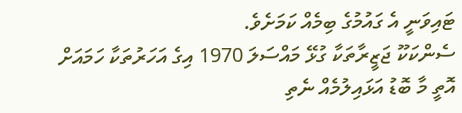ޓައިވަނީ އެ ގައުމުގެ ބިމެއް ކަމަށެވެ.
ސެންކަކޫ ޖަޒީރާތަކާ ގުޅޭ މައްސަލަ 1970 އިގެ އަހަރުތަކާ ހަމައަށް އޮތީ މާ ބޮޑު އަޅައިލުމެއް ނެތި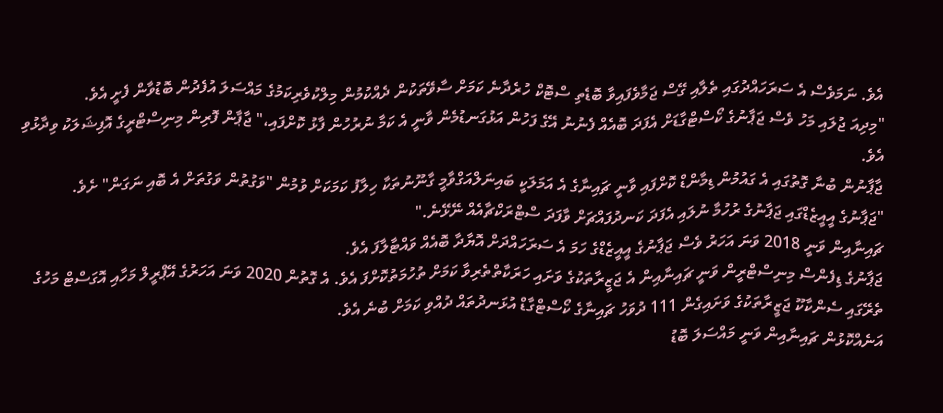އެވެ. ނަމަވެސް އެ ސަރަހައްދުގައި ތެލާއި ގޭސް ޖަމާވެފައިވާ ބޮޑެތި ސްޓޮކް ހުރެދާނެ ކަމަށް ސާވޭތަކުން ދެއްކުމުން މިލްކުވެރިކަމުގެ މައްސަލަ އުފެދުން ބޮޑުވާން ފެށީ އެވެ.
"މިދިއަ ޖުލައި މަހު ވެސް ޖަޕާނުގެ ކޯސްޓްގާޑަށް އެފަދަ ބޮއެއް ފެނުނު އޭގެ ފަހުން އަޅުގަނޑުމެން ވާނީ އެ ކަމާ ނުރުހުން ފާޅު ކޮށްފައި،" ޖާޕާން ފޮރިން މިނިސްޓްރީގެ އޮފިޝަލަކު ވިދާޅުވި އެވެ.
ޖާޕާނުން ބުނާ ގޮތުގައި އެ ގައުމުން ޑިމާންޑް ކޮށްފައި ވާނީ ޗައިނާގެ އެ އަމަލަކީ ބައިނަލްއަގްވާމީ ގާނޫނުތަކާ ހިލާފު ކަމަކަށް ވުމުން "ވަގުތުން ވަގުތަށް އެ ބޮއި ނަގަން" ށެވެ.
"ޖަޕާނުގެ އީއީޒެޑްގައި ޖަޕާނުގެ ރުހުމާ ނުލައި އެފަދަ ކަނދުފައްޗަށް ވާފަދަ ސްޓްރަކްޗާއެއް ނޭޅޭނެ."
ޗައިނާއިން ވަނީ 2018 ވަނަ އަހަރު ވެސް ޖަޕާނުގެ އީއީޒެޑްގެ ހަމަ އެ ސަރަހައްދަށް އޮޔާދާ ބޮއެއް ވައްޓާލާފަ އެވެ.
ޖަޕާނުގެ ޑިފެންސް މިނިސްޓްރީން ވަނީ ޗައިނާއިން އެ ޖަޒީރާތަކުގެ ވަށައި ހަރަކާތްތެރިވާ ކަމަށް ތުހުމަތުކޮށްފަ އެވެ. އެ ގޮތުން 2020 ވަނަ އަހަރުގެ އޭޕްރީލް މަހާއި އޮގަސްޓް މަހުގެ ތެރޭގައި ސެންކާކޫ ޖަޒީރާތަކުގެ ވަށައިގެން 111 ދުވަހު ޗައިނާގެ ކޯސްޓްގާޑް އުޅަނދުތައް ދުއްވި ކަމަށް ބުނެ އެވެ.
އަނެއްކޮޅުން ޗައިނާއިން ވަނީ މައްސަލަ ބޮޑު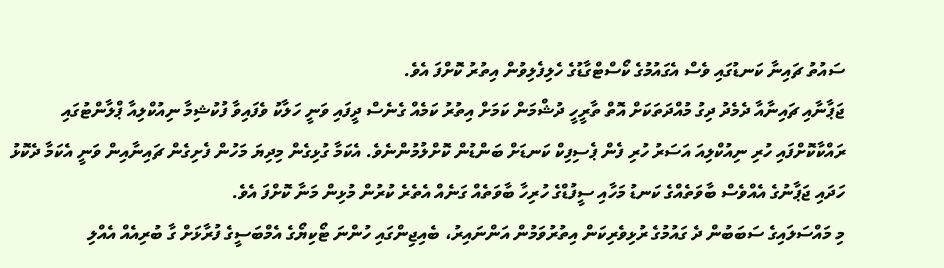ސައުތު ޗައިނާ ކަނޑުގައި ވެސް އެގައުމުގެ ކޯސްޓްގާޑުގެ ހެލިފެލިވުން އިތުރު ކޮށްފަ އެވެ.
ޖަޕާނާއި ޗައިނާއާ ދެމެދު ދިގު މުއްދަތަކަށް އޮތް ތާރީހީ ދުޝްމަން ކަމަށް އިތުރު ކަމެއް ގެނެސް ދީފައި ވަނީ ހަލާކު ވެފައިވާ ފުކުޝިމާ ނިއުކްލިއާ ޕްލާންޓުގައި ރައްކާކޮށްފައި ހުރި ނިއުކްލިއަ އަސަރު ހުރި ފެން ޕެސިފިކް ކަނޑަށް ބަންޑުން ކޮށްލުމުންނެވެ. އެކަމާ ގުޅިގެން މިދިޔަ މަހުން ފެށިގެން ޗައިނާއިން ވަނީ އެކަމާ ދެކޮޅު ހަދައި ޖަޕާނުގެ އެއްވެސް ބާވަތެއްގެ ކަނޑު މަހާއި ސީފުޑްގެ ހުރިހާ ބާވަތެއް ގަނެއް އެތެރެ ކުރުން މުޅިން މަނާ ކޮށްފަ އެވެ.
މި މައްސަލައިގެ ސަބަބުން ދެ ގައުމުގެ ރުޅިވެރިކަން އިތުރުވަމުން އަންނައިރު، ބެއިޖިންގައި ހުންނަ ޓޯކިޔޯގެ އެމްބަސީގެ ފުރާޅަށް ގާ ބުރިއެއް އެއްލި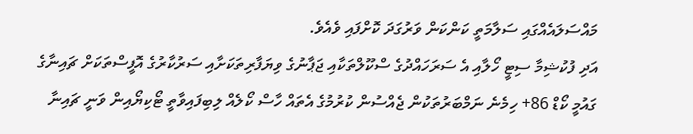މައްސަލައެއްގައި ސަލާމަތީ ކަންކަން ވަރުގަދަ ކޮށްފައި ވެއެވެ.
އަދި ފުކުޝިމާ ސިޓީ ހޯލާއި އެ ސަރަހައްދުގެ ސްކޫލްތަކާއި ޖަޕާނުގެ ވިޔަފާރިތަކަށާއި ސަރުކާރުގެ އޮފީސްތަކަށް ޗައިނާގެ ގައުމީ ކޯޑް 86+ ހިމެނެ ނަމްބަރުތަކުން ޖެއްސުން ކުރުމުގެ އެތައް ހާސް ކޯލެއް ލިބިފައިވާތީ ޓޯކިޔޯއިން ވަނީ ޗައިނާ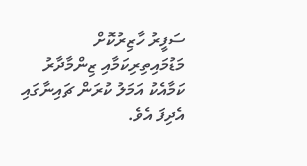ސަފީރު ހާޒިރުކޮށް މަޑުމައިތިރިކަމާއި ޒިންމާދާރު ކަމާއެކު އަމަލު ކުރަން ޗައިނާގައި އެދިފަ އެވެ.